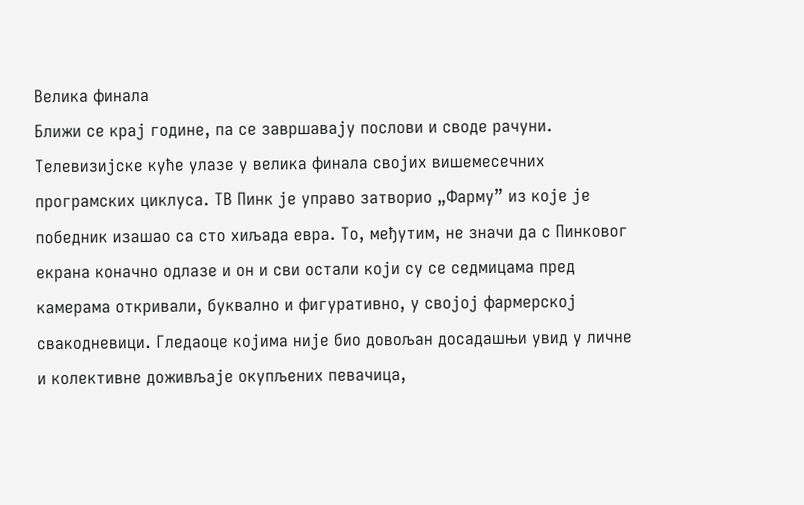Велика финала
Ближи се крај године, па се завршавају послови и своде рачуни. Телевизијске куће улазе у велика финала својих вишемесечних програмских циклуса. ТВ Пинк је управо затворио „Фарму” из које је победник изашао са сто хиљада евра. То, међутим, не значи да с Пинковог екрана коначно одлазе и он и сви остали који су се седмицама пред камерама откривали, буквално и фигуративно, у својој фармерској свакодневици. Гледаоце којима није био довољан досадашњи увид у личне и колективне доживљаје окупљених певачица,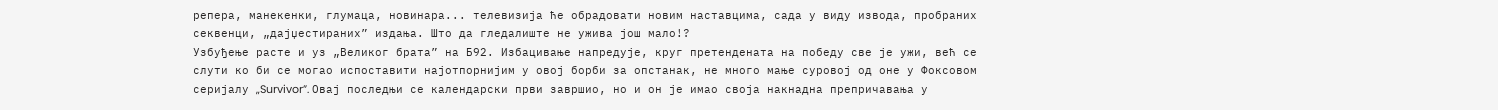репера, манекенки, глумаца, новинара... телевизија ће обрадовати новим наставцима, сада у виду извода, пробраних секвенци, „дајџестираних” издања. Што да гледалиште не ужива још мало!?
Узбуђење расте и уз „Великог брата” на Б92. Избацивање напредује, круг претендената на победу све је ужи, већ се слути ко би се могао испоставити најотпорнијим у овој борби за опстанак, не много мање суровој од оне у Фоксовом серијалу „Survivor”. Овај последњи се календарски први завршио, но и он је имао своја накнадна препричавања у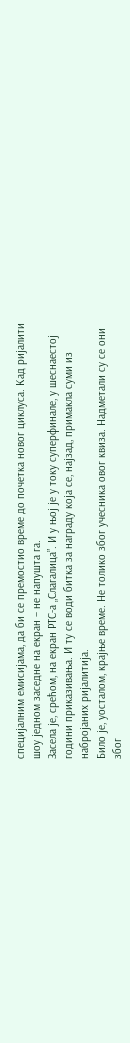специјалним емисијама, да би се премостио време до почетка новог циклуса. Кад ријалити шоу једном заседне на екран – не напушта га.
Засела је, срећом, на екран РТС-а „Слагалица”. И у њој је у току суперфинале, у шеснаестој години приказивања. И ту се води битка за награду која се, најзад, примакла суми из набројаних ријалитија.
Било је, уосталом, крајње време. Не толико због учесника овог квиза. Надметали су се они због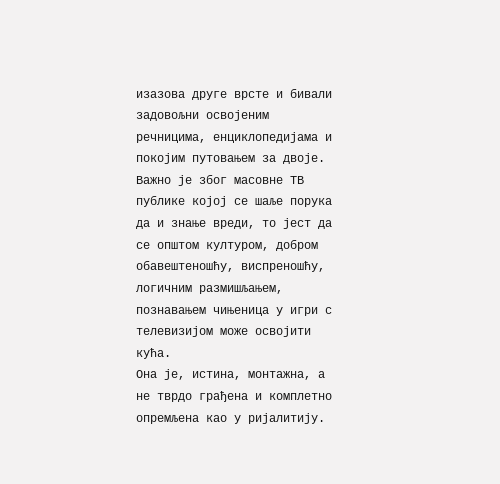изазова друге врсте и бивали задовољни освојеним речницима, енциклопедијама и покојим путовањем за двоје. Важно је због масовне ТВ публике којој се шаље порука да и знање вреди, то јест да се општом културом, добром обавештеношћу, виспреношћу, логичним размишљањем, познавањем чињеница у игри с телевизијом може освојити кућа.
Она је, истина, монтажна, а не тврдо грађена и комплетно опремљена као у ријалитију.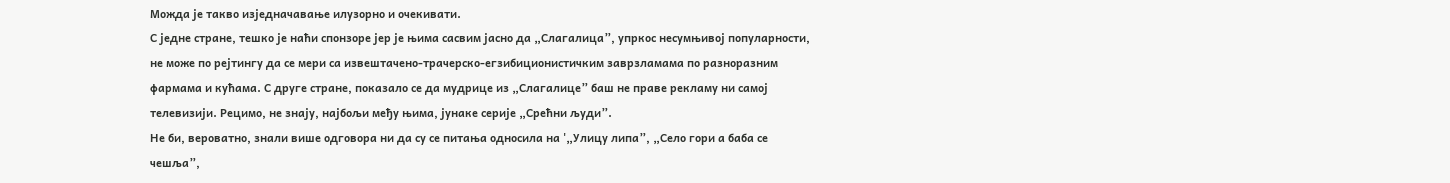Можда је такво изједначавање илузорно и очекивати.
С једне стране, тешко је наћи спонзоре јер је њима сасвим јасно да „Слагалица”, упркос несумњивој популарности, не може по рејтингу да се мери са извештачено-трачерско-егзибиционистичким заврзламама по разноразним фармама и кућама. С друге стране, показало се да мудрице из „Слагалице” баш не праве рекламу ни самој телевизији. Рецимо, не знају, најбољи међу њима, јунаке серије „Срећни људи”.
Не би, вероватно, знали више одговора ни да су се питања односила на '„Улицу липа”, „Село гори а баба се чешља”,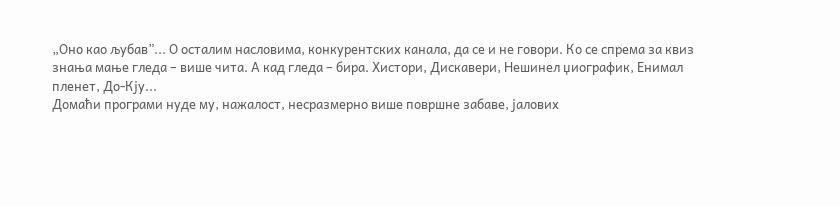„Оно као љубав”... О осталим насловима, конкурентских канала, да се и не говори. Ко се спрема за квиз знања мање гледа – више чита. А кад гледа – бира. Хистори, Дискавери, Нешинел џиографик, Енимал пленет, До-Кју...
Домаћи програми нуде му, нажалост, несразмерно више површне забаве, јалових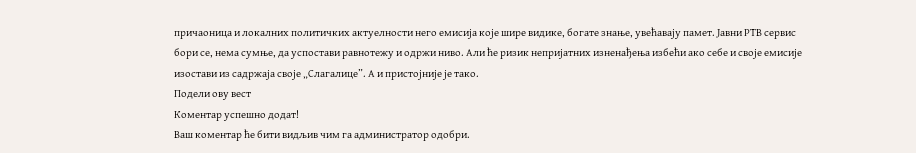причаоница и локалних политичких актуелности него емисија које шире видике, богате знање, увећавају памет. Јавни РТВ сервис бори се, нема сумње, да успостави равнотежу и одржи ниво. Али ће ризик непријатних изненађења избећи ако себе и своје емисије изостави из садржаја своје „Слагалице”. А и пристојније је тако.
Подели ову вест
Комeнтар успeшно додат!
Ваш комeнтар ћe бити видљив чим га администратор одобри.